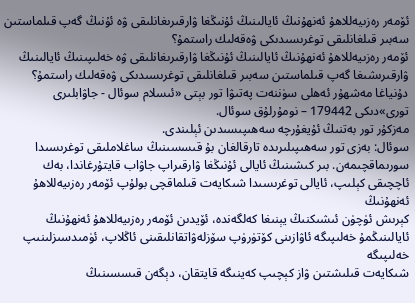ئۆمەر رەزىيەللاھۇ ئەنھۇنىڭ ئايالىنىڭ ئۇنىڭغا ۋارقىرىغانلىقى ۋە ئۇنىڭ گەپ قىلماستىن سەبىر قىلغانلىقى توغرىسىدىكى ۋەقەلىك راستمۇ؟
ئۆمەر رەزىيەللاھۇ ئەنھۇنىڭ ئايالىنىڭ ئۇنىڭغا ۋارقىرىغانلىقى ۋە خەلىپىنىڭ ئايالىنىڭ ۋارقىرىشىغا گەپ قىلماستىن سەبىر قىلغانلىقى توغرىسىدىكى ۋەقەلىك راستمۇ؟
دۇنياغا مەشھۇر ئەھلى سۈننەت پەتىۋا تور بېتى «ئىسلام سوئال - جاۋابلىرى تورى»دىكى 179442 – نومۇرلۇق سوئال.
مەزكۇر تور بەتنىڭ ئۇيغۇرچە سەھىپىسىدىن ئېلىندى.
سوئال: بەزى تور سەھىپىلىرىدە تارقالغان بۇ قىسسىنىڭ ساغلاملىقى توغرىسىدا
سورىماقچىمەن. بىر كىشىنىڭ ئايالى ئۇنىڭغا ۋارقىراپ جاۋاب قايتۇرغاندا، بەك
ئاچچىقى كېلىپ، ئايالى توغرىسىدا شىكايەت قىلماقچى بولۇپ ئۆمەر رەزىيەللاھۇ ئەنھۇنىڭ
كېرىش ئۈچۈن ئىشىكنىڭ يېنىغا كەلگەندە، ئۆيدىن ئۆمەر رەزىيەللاھۇ ئەنھۇنىڭ
ئايالىنىڭمۇ خەلىپىگە ئاۋازىنى كۆتۈرۈپ سۆزلەۋاتقانلىقىنى ئاڭلاپ، ئۈمىدسىزلىنىپ خەلىپىگە
شىكايەت قىلىشتىن ۋاز كېچىپ كەينىگە قايتقان، دېگەن قىسسىنىڭ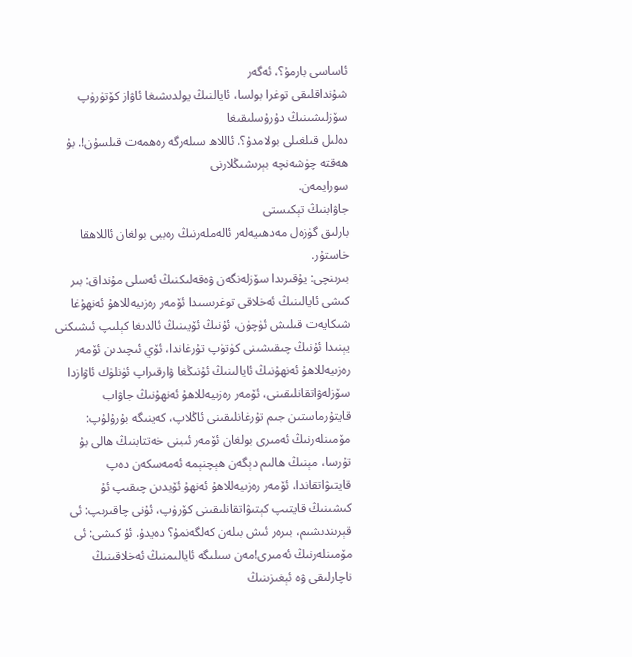ئاساسى بارمۇ؟، ئەگەر
شۇنداقلىقى توغرا بولسا، ئايالنىڭ يولدىشىغا ئاۋاز كۆتۈرۈپ سۆزلىشىنىڭ دۇرۇسلىقىغا
دەلىل قىلغىلى بولامدۇ؟. ئاللاھ سىلەرگە رەھمەت قىلسۇن!. بۇ ھەقتە چۈشەنچە بېرىشىڭلارنى
سورايمەن.
جاۋابنىڭ تېكىستى
بارلىق گۈزەل مەدھىيەلەر ئالەملەرنىڭ رەببى بولغان ئاللاھقا خاستۇر.
بىرىنچى: يۇقىرىدا سۆزلەنگەن ۋەقەلىكنىڭ ئەسلى مۇنداق: بىر كىشى ئايالىنىڭ ئەخلاقى توغرىسىدا ئۆمەر رەزىيەللاھۇ ئەنھۇغا شىكايەت قىلىش ئۈچۈن، ئۇنىڭ ئۆيىنىڭ ئالدىغا كېلىپ ئىشىكنى يېنىدا ئۇنىڭ چىقىشىنى كۈتۈپ تۇرغاندا، ئۆي ئىچىدىن ئۆمەر رەزىيەللاھۇ ئەنھۇنىڭ ئايالىنىڭ ئۇنىڭغا ۋارقىراپ ئۈنلۈك ئاۋازدا سۆزلەۋاتقانلىقىنى، ئۆمەر رەزىيەللاھۇ ئەنھۇنىڭ جاۋاب قايتۇرماستىن جىم تۇرغانلىقىنى ئاڭلاپ، كەينىگە بۇرۇلۇپ: مۆمىنلەرنىڭ ئەمىرى بولغان ئۆمەر ئىبنى خەتتابنىڭ ھالى بۇ تۇرسا، مېنىڭ ھالىم دېگەن ھېچنېمە ئەمەسكەن دەپ قايتىۋاتقاندا، ئۆمەر رەزىيەللاھۇ ئەنھۇ ئۆيدىن چىقىپ ئۇ كىشىنىڭ قايتىپ كېتىۋاتقانلىقىنى كۆرۈپ، ئۇنى چاقىرىپ: ئى قېرىندىشىم، بىرەر ئىش بىلەن كەلگەنمۇ؟ دەيدۇ. ئۇ كىشى: ئى مۆمىنلەرنىڭ ئەمىرى!مەن سىلىگە ئايالىمنىڭ ئەخلاقىنىڭ ناچارلىقى ۋە ئېغىزىنىڭ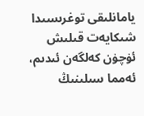يامانلىقى توغرىسىدا شىكايەت قىلىش ئۈچۈن كەلگەن ئىدىم، ئەمما سىلىنىڭ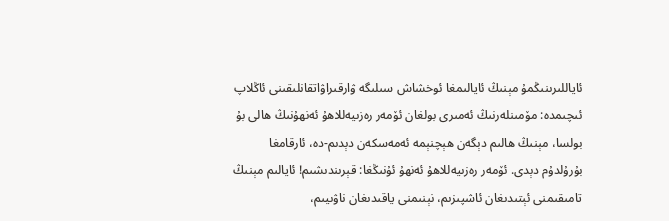ئاياللىرىنىڭمۇ مېنىڭ ئايالىمغا ئوخشاش سىلىگە ۋارقىراۋاتقانلىقىنى ئاڭلاپ ئىچىمدە: مۆمىنلەرنىڭ ئەمىرى بولغان ئۆمەر رەزىيەللاھۇ ئەنھۇنىڭ ھالى بۇ بولسا، مېنىڭ ھالىم دېگەن ھېچنېمە ئەمەسكەن دېدىم-دە، ئارقامغا بۇرۇلدۇم دېدى. ئۆمەر رەزىيەللاھۇ ئەنھۇ ئۇنىڭغا: قېرىندىشىم! ئايالىم مېنىڭ تامىقىمنى ئېتىدىغان ئاشپىزىم، نېنىمنى ياقىدىغان ناۋىيىم،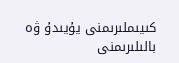كىيىملىرىمنى يۇيىدۇ ۋە بالىلىرىمنى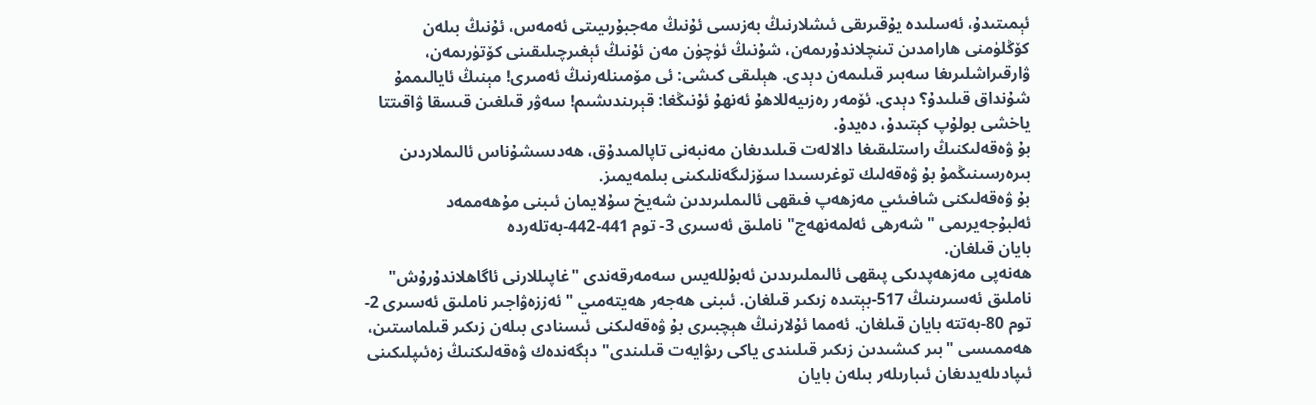ئېمىتىدۇ، ئەسلىدە يۇقىرىقى ئىشلارنىڭ بەزىسى ئۇنىڭ مەجبۇرىيىتى ئەمەس، ئۇنىڭ بىلەن كۆڭلۈمنى ھارامدىن تىنچلاندۇرىمەن، شۇنىڭ ئۈچۈن مەن ئۇنىڭ ئېغىرچىلىقىنى كۆتۈرىمەن، ۋارقىراشلىرىغا سەبىر قىلىمەن دېدى. ھېلىقى كىشى: ئى مۆمىنلەرنىڭ ئەمىرى! مېنىڭ ئايالىممۇ شۇنداق قىلىدۇ؟ دېدى. ئۆمەر رەزىيەللاھۇ ئەنھۇ ئۇنىڭغا: قېرىندىشىم! سەۋر قىلغىن قىسقا ۋاقىتتا ياخشى بولۇپ كېتىدۇ، دەيدۇ.
بۇ ۋەقەلىكنىڭ راستلىقىغا دالالەت قىلىدىغان مەنبەنى تاپالمىدۇق، ھەدىسشۇناس ئالىملاردىن بىرەرسىنىڭمۇ بۇ ۋەقەلىك توغرىسىدا سۆزلىگەنلىكىنى بىلمەيمىز.
بۇ ۋەقەلىكنى شافىئىي مەزھەپ فىقھى ئالىملىرىدىن شەيخ سۇلايمان ئىبنى مۇھەممەد
ئەلبۇجەيرىمى "شەرھى ئەلمەنھەج" ناملىق ئەسىرى 3- توم 441-442-بەتلەردە
بايان قىلغان.
ھەنەپى مەزھەپدىكى پىقھى ئالىملىرىدىن ئەبۇللەيس سەمەرقەندى "غاپىللارنى ئاگاھلاندۇرۇش" ناملىق ئەسىرىنىڭ 517-بېتىدە زىكىر قىلغان. ئىبنى ھەجەر ھەيتەمىي "ئەززەۋاجىر ناملىق ئەسىرى 2-توم 80-بەتتە بايان قىلغان. ئەمما ئۇلارنىڭ ھېچبىرى بۇ ۋەقەلىكنى ئىسنادى بىلەن زىكىر قىلماستىن، ھەممىسى "بىر كىشىدىن زىكىر قىلىندى ياكى رىۋايەت قىلىندى" دېگەندەك ۋەقەلىكنىڭ زەئىپلىكىنى ئىپادىلەيدىغان ئىبارىلەر بىلەن بايان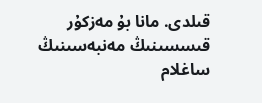قىلدى. مانا بۇ مەزكۇر قىسسىنىڭ مەنبەسىنىڭ ساغلام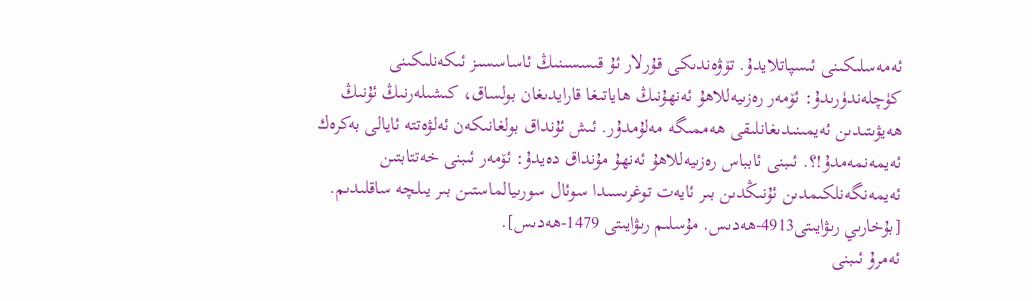ئەمەسلىكىنى ئىسپاتلايدۇ. تۆۋەندىكى قۇرلار ئۇ قىسسىنىڭ ئاساسسىز ئىكەنلىكىنى كۈچلەندۈرىدۇ: ئۆمەر رەزىيەللاھۇ ئەنھۇنىڭ ھاياتىغا قارايدىغان بولساق، كىشىلەرنىڭ ئۇنىڭ ھەيۋىتىدىن ئەيمىنىدىغانلىقى ھەممىگە مەلۇمدۇر. ئىش ئۇنداق بولغانىكەن ئەلۋەتتە ئايالى بەكرەك ئەيمەنمەمدۇ!؟. ئىبنى ئابباس رەزىيەللاھۇ ئەنھۇ مۇنداق دەيدۇ: ئۆمەر ئىبنى خەتتابتىن ئەيمەنگەنلكىمدىن ئۇنىڭدىن بىر ئايەت توغرىسىدا سوئال سورىيالماستىن بىر يىلچە ساقلىدىم. [بۇخارىي رىۋايىتى4913-ھەدىس. مۇسلىم رىۋايىتى 1479-ھەدىس].
ئەمرۇ ئىبنى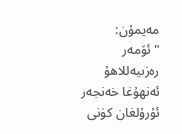مەيمۇن: "ئۆمەر رەزىيەللاھۇ ئەنھۇغا خەنجەر ئۇرۇلغان كۈنى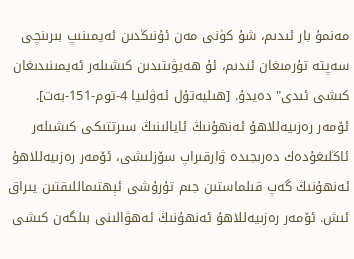مەنمۇ بار ئىدىم، شۇ كۈنى مەن ئۇنىڭدىن ئەيمىنىپ بىرىنچى سەپتە تۇرمىغان ئىدىم، ئۇ ھەيۋىتىدىن كىشىلەر ئەيمىنىدىغان كىشى ئىدى" دەيدۇ. [ھىليەتۇل ئەۋلىيا 4-توم-151-بەت].
ئۆمەر رەزىيەللاھۇ ئەنھۇنىڭ ئايالىنىڭ سىرتتىكى كىشىلەر ئاڭلىغۇدەك دەرىجىدە ۋارقىراپ سۆزلىشى، ئۆمەر رەزىيەللاھۇ ئەنھۇنىڭ گەپ قىلماستىن جىم تۇرۇشى ئېھتىماللىقتىن يىراق ئىش. ئۆمەر رەزىيەللاھۇ ئەنھۇنىڭ ئەھۋالىنى بىلگەن كىشى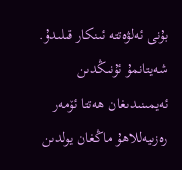بۇنى ئەلۋەتتە ئىنكار قىلىدۇ. شەيتانمۇ ئۇنىڭدىن ئەيمىنىدىغان ھەتتا ئۆمەر رەزىيەللاھۇ ماڭغان يولدىن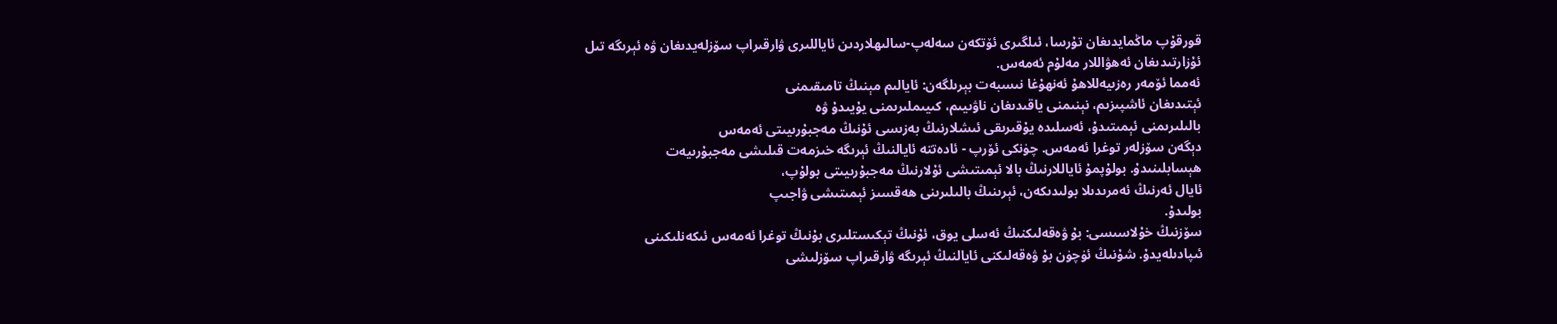قورقۇپ ماڭمايدىغان تۇرسا، ئىلگىرى ئۆتكەن سەلەپ-سالىھلاردىن ئاياللىرى ۋارقىراپ سۆزلەيدىغان ۋە ئېرىگە تىل ئۇزارتىدىغان ئەھۋاللار مەلۇم ئەمەس.
ئەمما ئۆمەر رەزىيەللاھۇ ئەنھۇغا نىسبەت بېرىلگەن: ئايالىم مېنىڭ تامىقىمنى
ئېتىدىغان ئاشپىزىم، نېنىمنى ياقىدىغان ناۋىيىم، كىيىملىرىمنى يۇيىدۇ ۋە
بالىلىرىمنى ئېمىتىدۇ، ئەسلىدە يۇقىرىقى ئىشلارنىڭ بەزىسى ئۇنىڭ مەجبۇرىيىتى ئەمەس
دېگەن سۆزلەر توغرا ئەمەس. چۈنكى ئۆرپ - ئادەتتە ئايالنىڭ ئېرىگە خىزمەت قىلىشى مەجبۇرىيەت
ھېسابلىنىدۇ. بولۇپمۇ ئاياللارنىڭ بالا ئېمىتىشى ئۇلارنىڭ مەجبۇرىيىتى بولۇپ،
ئايال ئەرنىڭ ئەمرىدىلا بولىدىكەن، ئېرىنىڭ بالىلىرىنى ھەقسىز ئېمىتىشى ۋاجىپ
بولىدۇ.
سۆزنىڭ خۇلاسىسى: بۇ ۋەقەلىكنىڭ ئەسلى يوق، ئۇنىڭ تېكىستلىرى بۇنىڭ توغرا ئەمەس ئىكەنلىكىنى ئىپادىلەيدۇ. شۇنىڭ ئۈچۈن بۇ ۋەقەلىكنى ئايالنىڭ ئېرىگە ۋارقىراپ سۆزلىشى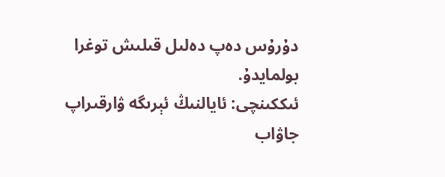دۇرۇس دەپ دەلىل قىلىش توغرا بولمايدۇ.
ئىككىنچى: ئايالنىڭ ئېرىگە ۋارقىراپ جاۋاب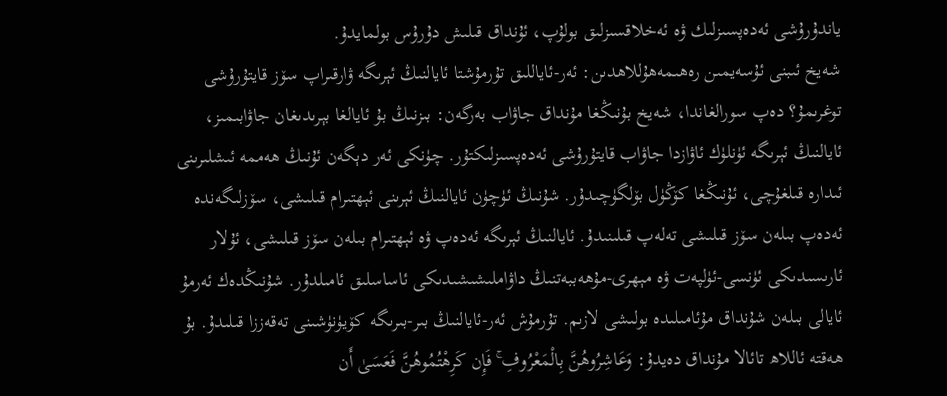ياندۇرۇشى ئەدەپسىزلىك ۋە ئەخلاقسىزلىق بولۇپ، ئۇنداق قىلىش دۇرۇس بولمايدۇ.
شەيخ ئىبنى ئۇسەيمىن رەھىمەھۇللاھدىن: ئەر-ئاياللىق تۇرمۇشتا ئايالنىڭ ئېرىگە ۋارقىراپ سۆز قايتۇرۇشى توغرىمۇ؟ دەپ سورالغاندا، شەيخ بۇنىڭغا مۇنداق جاۋاب بەرگەن: بىزنىڭ بۇ ئايالغا بېرىدىغان جاۋابىمىز، ئايالنىڭ ئېرىگە ئۈنلۈك ئاۋازدا جاۋاب قايتۇرۇشى ئەدەپسىزلىكتۇر. چۈنكى ئەر دېگەن ئۇنىڭ ھەممە ئىشلىرىنى ئىدارە قىلغۇچى، ئۇنىڭغا كۆڭۈل بۆلگۈچىدۇر. شۇنىڭ ئۈچۈن ئايالنىڭ ئېرىنى ئېھتىرام قىلىشى، سۆزلىگەندە ئەدەپ بىلەن سۆز قىلىشى تەلەپ قىلىنىدۇ. ئايالنىڭ ئېرىگە ئەدەپ ۋە ئېھتىرام بىلەن سۆز قىلىشى، ئۇلار ئارىسىدىكى ئۈنسى-ئۈلپەت ۋە مېھرى-مۇھەببەتنىڭ داۋاملىشىشىدىكى ئاساسلىق ئامىلدۇر. شۇنىڭدەك ئەرمۇ ئايالى بىلەن شۇنداق مۇئامىلىدە بولىشى لازىم. تۇرمۇش ئەر-ئايالنىڭ بىر-بىرىگە كۆيۈنۈشىنى تەقەززا قىلىدۇ. بۇ ھەقتە ئاللاھ تائالا مۇنداق دەيدۇ: وَعَاشِرُوهُنَّ بِالْمَعْرُوفِ ۚ فَإِن كَرِهْتُمُوهُنَّ فَعَسَىٰ أَن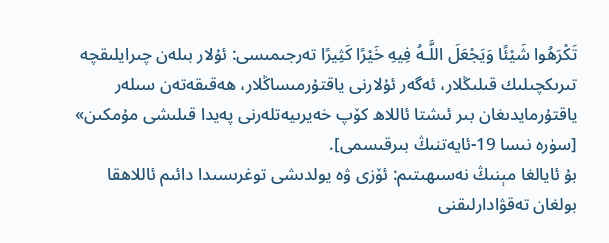تَكْرَهُوا شَيْئًا وَيَجْعَلَ اللَّـهُ فِيهِ خَيْرًا كَثِيرًا تەرجىمىسى: ئۇلار بىلەن چىرايلىقچە تىرىكچىلىك قىلىڭلار، ئەگەر ئۇلارنى ياقتۇرمىساڭلار، ھەقىقەتەن سىلەر ياقتۇرمايدىغان بىر ئىشتا ئاللاھ كۆپ خەيرىيەتلەرنى پەيدا قىلىشى مۇمكىن» [سۈرە نىسا 19-ئايەتنىڭ بىرقىسمى].
بۇ ئايالغا مېنىڭ نەسىھىتىم: ئۆزى ۋە يولدىشى توغرىسىدا دائىم ئاللاھقا بولغان تەقۋادارلىقنى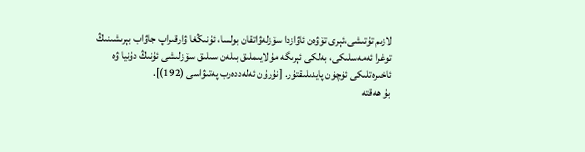لازىم تۇتىشى،ئېرى تۆۋەن ئاۋازدا سۆزلەۋاتقان بولسا، ئۇنىڭغا ۋارقىراپ جاۋاب بېرىشىنىڭ توغرا ئەمەسلىكى، بەلكى ئېرىگە مۇلايىملىق بىلەن سىلىق سۆزلىشى ئۇنىڭ دۇنيا ۋە ئاخىرەتلىكى ئۈچۈن پايدىلىقتۇر. [نۇرۇن ئەلەددەرب پەتىۋاسى (192)].
بۇ ھەقتە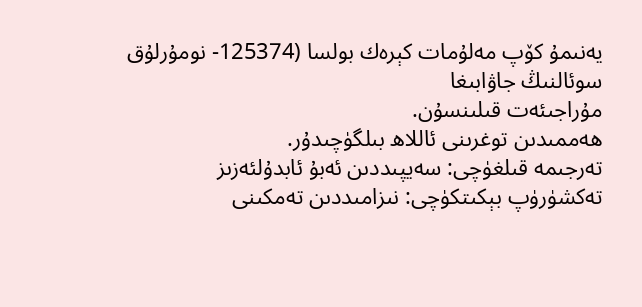يەنىمۇ كۆپ مەلۇمات كېرەك بولسا (125374- نومۇرلۇق سوئالنىڭ جاۋابىغا
مۇراجىئەت قىلىنسۇن.
ھەممىدىن توغرىنى ئاللاھ بىلگۈچىدۇر.
تەرجىمە قىلغۈچى: سەيپىددىن ئەبۇ ئابدۇلئەزىز
تەكشۈرۈپ بېكىتكۈچى: نىزامىددىن تەمكىنى